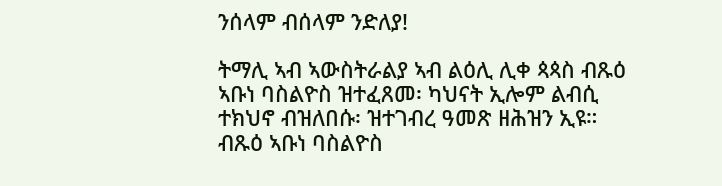ንሰላም ብሰላም ንድለያ!

ትማሊ ኣብ ኣውስትራልያ ኣብ ልዕሊ ሊቀ ጳጳስ ብጹዕ ኣቡነ ባስልዮስ ዝተፈጸመ፡ ካህናት ኢሎም ልብሲ ተክህኖ ብዝለበሱ፡ ዝተገብረ ዓመጽ ዘሕዝን ኢዩ። ብጹዕ ኣቡነ ባስልዮስ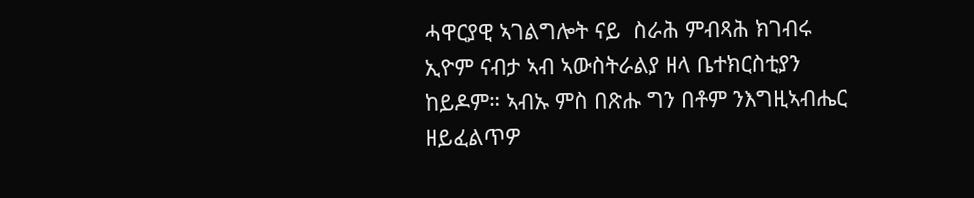ሓዋርያዊ ኣገልግሎት ናይ  ስራሕ ምብጻሕ ክገብሩ ኢዮም ናብታ ኣብ ኣውስትራልያ ዘላ ቤተክርስቲያን ከይዶም። ኣብኡ ምስ በጽሑ ግን በቶም ንእግዚኣብሔር ዘይፈልጥዎ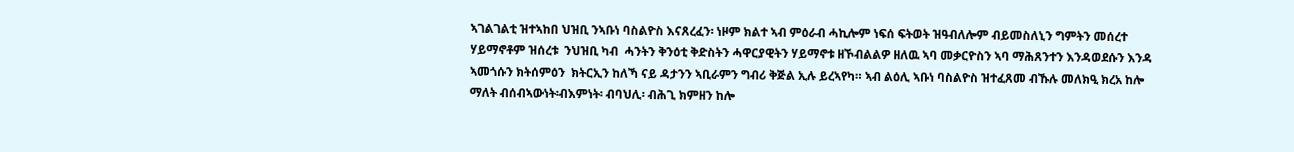ኣገልገልቲ ዝተኣከበ ህዝቢ ንኣቡነ ባስልዮስ እናጸረፈን፡ ነዞም ክልተ ኣብ ምዕራብ ሓኪሎም ነፍሰ ፍትወት ዝዓብለሎም ብይመስለኒን ግምትን መሰረተ ሃይማኖቶም ዝሰረቱ  ንህዝቢ ካብ  ሓንትን ቅንዕቲ ቅድስትን ሓዋርያዊትን ሃይማኖቱ ዘኾብልልዎ ዘለዉ ኣባ መቃርዮስን ኣባ ማሕጸንተን እንዳወደሱን እንዳ ኣመጎሱን ክትሰምዕን  ክትርኢን ከለኻ ናይ ዳታንን ኣቢራምን ግብሪ ቅጅል ኢሉ ይረኣየካ። ኣብ ልዕሊ ኣቡነ ባስልዮስ ዝተፈጸመ ብኹሉ መለክዒ ክረአ ከሎ ማለት ብሰብኣውነት፡ብእምነት፡ ብባህሊ፡ ብሕጊ ክምዘን ከሎ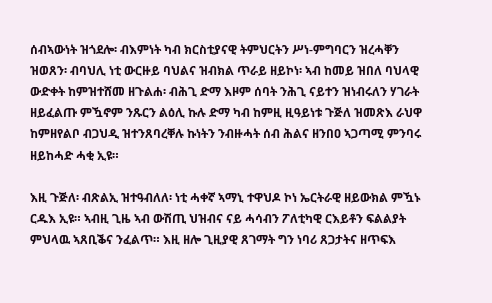ሰብኣውነት ዝጎደሎ፡ ብእምነት ካብ ክርስቲያናዊ ትምህርትን ሥነ-ምግባርን ዝረሓቐን ዝወጸን፡ ብባህሊ ነቲ ውርዙይ ባህልና ዝብክል ጥራይ ዘይኮነ፡ ኣብ ከመይ ዝበለ ባህላዊ ውድቀት ከምዝተሸመ ዘጉልሐ፡ ብሕጊ ድማ እዞም ሰባት ንሕጊ ናይተን ዝነብሩለን ሃገራት ዘይፈልጡ ምዃኖም ንጹርን ልዕሊ ኩሉ ድማ ካብ ከምዚ ዚዓይነቱ ጉጅለ ዝመጽእ ራህዋ ከምዘየልቦ ብጋህዲ ዝተንጸባረቐሉ ኩነትን ንብዙሓት ሰብ ሕልና ዘንበዐ ኣጋጣሚ ምንባሩ ዘይከሓድ ሓቂ ኢዩ።

እዚ ጉጅለ፡ ብጽልኢ ዝተዓብለለ፡ ነቲ ሓቀኛ ኣማኒ ተዋህዶ ኮነ ኤርትራዊ ዘይውክል ምዃኑ ርዱእ ኢዩ። ኣብዚ ጊዜ ኣብ ውሽጢ ህዝብና ናይ ሓሳብን ፖለቲካዊ ርእይቶን ፍልልያት ምህላዉ ኣጸቢቕና ንፈልጥ። እዚ ዘሎ ጊዚያዊ ጸገማት ግን ነባሪ ጸጋታትና ዘጥፍእ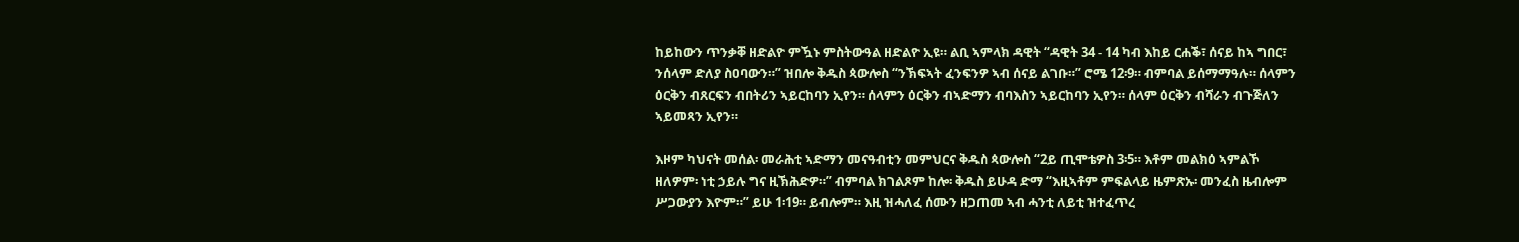ከይከውን ጥንቃቐ ዘድልዮ ምዃኑ ምስትውዓል ዘድልዮ ኢዩ። ልቢ ኣምላክ ዳዊት “ዳዊት 34 - 14 ካብ እከይ ርሐቕ፣ ሰናይ ከኣ ግበር፣ ንሰላም ድለያ ስዐባውን።” ዝበሎ ቅዱስ ጳውሎስ “ንኽፍኣት ፈንፍንዎ ኣብ ሰናይ ልገቡ።” ሮሜ 12፡9። ብምባል ይሰማማዓሉ። ሰላምን ዕርቅን ብጸርፍን ብበትሪን ኣይርከባን ኢየን። ሰላምን ዕርቅን ብኣድማን ብባእስን ኣይርከባን ኢየን። ሰላም ዕርቅን ብሻራን ብጉጅለን ኣይመጻን ኢየን።

እዞም ካህናት መሰል፡ መራሕቲ ኣድማን መናዓብቲን መምህርና ቅዱስ ጳውሎስ “2ይ ጢሞቴዎስ 3፡5። እቶም መልክዕ ኣምልኾ ዘለዎም፡ ነቲ ኃይሉ ግና ዚኽሕድዎ።” ብምባል ክገልጾም ከሎ፡ ቅዱስ ይሁዳ ድማ “እዚኣቶም ምፍልላይ ዜምጽኡ፡ መንፈስ ዜብሎም ሥጋውያን እዮም።” ይሁ 1፡19። ይብሎም። እዚ ዝሓለፈ ሰሙን ዘጋጠመ ኣብ ሓንቲ ለይቲ ዝተፈጥረ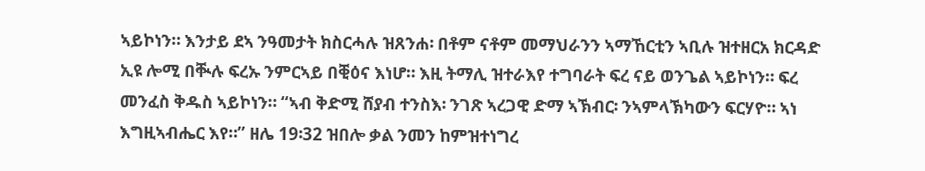ኣይኮነን። እንታይ ደኣ ንዓመታት ክስርሓሉ ዝጸንሐ፡ በቶም ናቶም መማህራንን ኣማኸርቲን ኣቢሉ ዝተዘርአ ክርዳድ ኢዩ ሎሚ በቚሉ ፍረኡ ንምርኣይ በቒዕና እነሆ። እዚ ትማሊ ዝተራእየ ተግባራት ፍረ ናይ ወንጌል ኣይኮነን። ፍረ መንፈስ ቅዱስ ኣይኮነን። “ኣብ ቅድሚ ሸያብ ተንስእ፡ ንገጽ ኣረጋዊ ድማ ኣኽብር፡ ንኣምላኽካውን ፍርሃዮ። ኣነ እግዚኣብሔር እየ።” ዘሌ 19፡32 ዝበሎ ቃል ንመን ከምዝተነግረ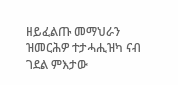ዘይፈልጡ መማህራን ዝመርሕዎ ተታሓሒዝካ ናብ ገደል ምእታው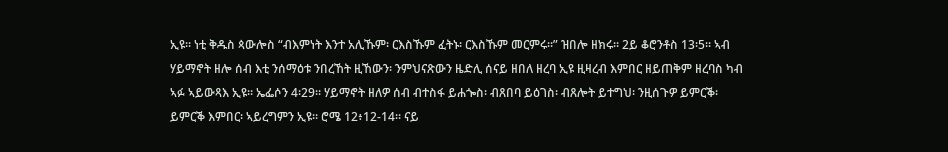ኢዩ። ነቲ ቅዱስ ጳውሎስ “ብእምነት እንተ አሊኹም፡ ርእስኹም ፈትኑ፡ ርእስኹም መርምሩ።” ዝበሎ ዘክሩ። 2ይ ቆሮንቶስ 13፡5። ኣብ ሃይማኖት ዘሎ ሰብ እቲ ንሰማዕቱ ንበረኸት ዚኸውን፡ ንምህናጽውን ዜድሊ ሰናይ ዘበለ ዘረባ ኢዩ ዚዛረብ እምበር ዘይጠቅም ዘረባስ ካብ ኣፉ ኣይውጻእ ኢዩ። ኤፌሶን 4፡29። ሃይማኖት ዘለዎ ሰብ ብተስፋ ይሐጐስ፡ ብጸበባ ይዕገስ፡ ብጸሎት ይተግህ፡ ንዚሰጉዎ ይምርቕ፡ ይምርቕ እምበር፡ ኣይረግምን ኢዩ። ሮሜ 12፥12-14። ናይ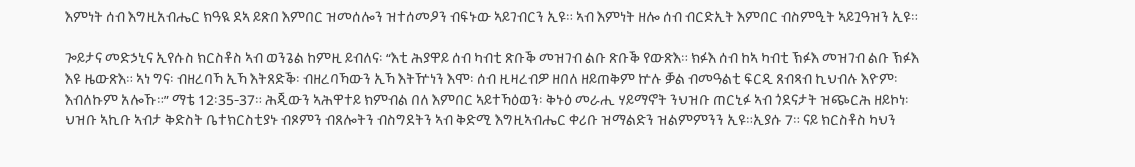እምነት ሰብ እግዚአብሔር ክዓዪ ደኣ ይጽበ እምበር ዝመሰሎን ዝተሰመዖን ብፍኑው ኣይገብርን ኢዩ። ኣብ እምነት ዘሎ ሰብ ብርድኢት እምበር ብስምዒት ኣይጓዓዝን ኢዩ።

ጐይታና መድኃኒና ኢየሱስ ክርስቶስ ኣብ ወንጌል ከምዚ ይብለና፡ “እቲ ሕያዋይ ሰብ ካብቲ ጽቡቕ መዝገብ ልቡ ጽቡቕ የውጽእ። ክፉእ ሰብ ከኣ ካብቲ ኽፉእ መዝገብ ልቡ ኽፉእ እዩ ዜውጽእ። ኣነ ግና፡ ብዘረባኻ ኢኻ እትጸድቕ፡ ብዘረባኻውን ኢኻ እትዅነን እሞ፡ ሰብ ዚዛረብዎ ዘበለ ዘይጠቅም ኵሉ ቓል ብመዓልቲ ፍርዲ ጸብጻብ ኪህብሉ እዮም፡ እብለኩም አሎኹ።” ማቴ 12፡35-37። ሕጂውን ኣሕዋተይ ክምብል በለ እምበር ኣይተኻዕወን፡ ቅኑዕ መራሒ ሃይማኖት ንህዝቡ ጠርኒፉ ኣብ ጎደናታት ዝጭርሕ ዘይኮነ፡ ህዝቡ ኣኪቡ ኣብታ ቅድስት ቤተክርስቲያኑ ብጾምን ብጸሎትን ብስግደትን ኣብ ቅድሚ እግዚኣብሔር ቀሪቡ ዝማልድን ዝልምምንን ኢዩ።ኢያሱ 7። ናይ ክርስቶስ ካህን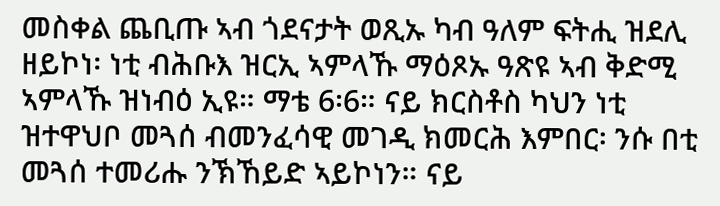መስቀል ጨቢጡ ኣብ ጎደናታት ወጺኡ ካብ ዓለም ፍትሒ ዝደሊ ዘይኮነ፡ ነቲ ብሕቡእ ዝርኢ ኣምላኹ ማዕጾኡ ዓጽዩ ኣብ ቅድሚ ኣምላኹ ዝነብዕ ኢዩ። ማቴ 6፡6። ናይ ክርስቶስ ካህን ነቲ ዝተዋህቦ መጓሰ ብመንፈሳዊ መገዲ ክመርሕ እምበር፡ ንሱ በቲ መጓሰ ተመሪሑ ንኽኸይድ ኣይኮነን። ናይ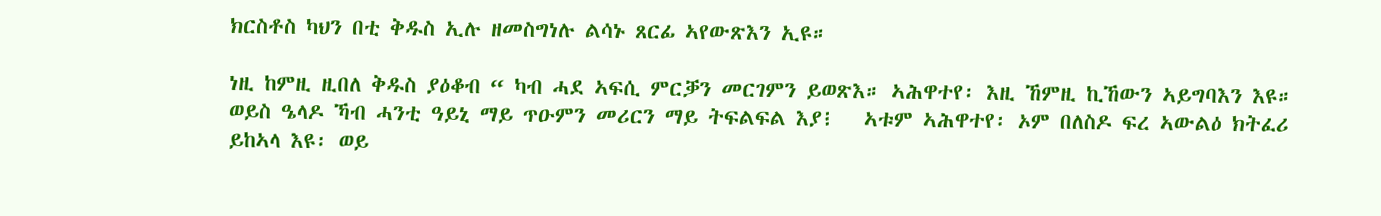ክርስቶስ ካህን በቲ ቅዱስ ኢሉ ዘመስግነሉ ልሳኑ ጸርፊ ኣየውጽእን ኢዩ።

ነዚ ከምዚ ዚበለ ቅዱስ ያዕቆብ “ ካብ ሓደ ኣፍሲ ምርቓን መርገምን ይወጽእ። ኣሕዋተየ፡ እዚ ኸምዚ ኪኸውን ኣይግባእን እዩ። ወይስ ዔላዶ ኻብ ሓንቲ ዓይኒ ማይ ጥዑምን መሪርን ማይ ትፍልፍል እያ፧   ኣቱም ኣሕዋተየ፡ ኦም በለስዶ ፍረ ኣውልዕ ክትፈሪ ይከኣላ እዩ፡ ወይ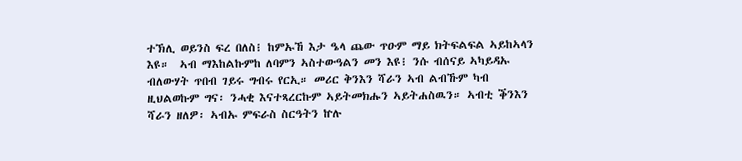ተኽሊ ወይንስ ፍረ በለስ፧ ከምኡኸ እታ ዔላ ጨው ጥዑም ማይ ክትፍልፍል ኣይከኣላን እዩ።  ኣብ ማእከልኩምከ ለባምን ኣስተውዓልን መን እዩ፧ ንሱ ብሰናይ ኣካይዳኡ ብለውሃት ጥበብ ገይሩ ግብሩ የርኢ። መሪር ቅንእን ሻራን ኣብ ልብኹም ካብ ዚህልወኩም ግና፡ ንሓቂ እናተጻረርኩም ኣይትመክሑን ኣይትሐስዉን። ኣብቲ ቕንእን ሻራን ዘለዎ፡ ኣብኡ ምፍራስ ስርዓትን ኵሉ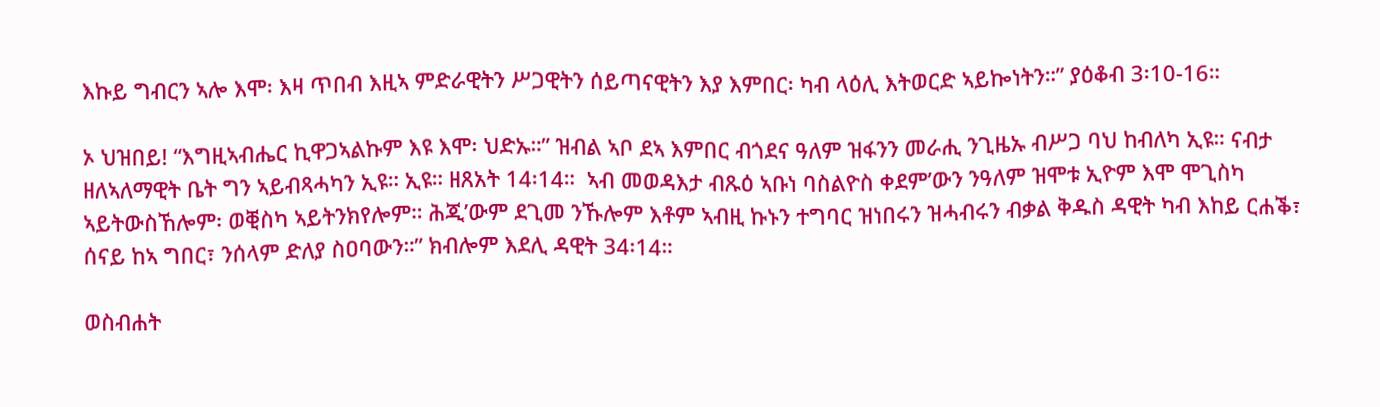እኩይ ግብርን ኣሎ እሞ፡ እዛ ጥበብ እዚኣ ምድራዊትን ሥጋዊትን ሰይጣናዊትን እያ እምበር፡ ካብ ላዕሊ እትወርድ ኣይኰነትን።” ያዕቆብ 3፡10-16።

ኦ ህዝበይ! “እግዚኣብሔር ኪዋጋኣልኩም እዩ እሞ፡ ህድኡ።” ዝብል ኣቦ ደኣ እምበር ብጎደና ዓለም ዝፋንን መራሒ ንጊዜኡ ብሥጋ ባህ ከብለካ ኢዩ። ናብታ ዘለኣለማዊት ቤት ግን ኣይብጻሓካን ኢዩ። ኢዩ። ዘጸአት 14፡14።  ኣብ መወዳእታ ብጹዕ ኣቡነ ባስልዮስ ቀደም’ውን ንዓለም ዝሞቱ ኢዮም እሞ ሞጊስካ ኣይትውስኸሎም፡ ወቒስካ ኣይትንክየሎም። ሕጂ’ውም ደጊመ ንኹሎም እቶም ኣብዚ ኩኑን ተግባር ዝነበሩን ዝሓብሩን ብቃል ቅዱስ ዳዊት ካብ እከይ ርሐቕ፣ ሰናይ ከኣ ግበር፣ ንሰላም ድለያ ስዐባውን።” ክብሎም እደሊ ዳዊት 34፡14።

ወስብሐት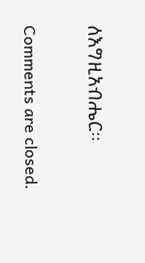ለእግዚአብሔር።

Comments are closed.